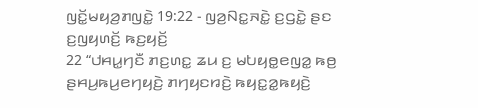ꤜꤢꤩ꤭ꤗꤟꤤ꤬ꤊꤜꤢꤧ꤭ 19:22 - ꤜꤤ꤬ꤡꤢ꤭ꤏꤢꤧ꤭ ꤢ꤬ꤞꤢꤧ꤭ ꤔꤢ ꤢ꤬ꤜꤟꤛꤢꤩ꤬ ꤒꤢ꤬ꤟꤢꤩ꤬
22 “ꤓꤌꤣ꤭ꤚꤢꤪ ꤊꤢ꤬ꤛꤢ꤭ ꤘꤣ ꤢ꤬ ꤗꤝꤟꤥ꤭ꤕꤜꤤ꤭ ꤒꤥ꤬ ꤔꤌꤣ꤬ꤒꤣ꤬ꤕꤚꤟꤢꤧ꤬ ꤊꤚꤟꤢꤙꤢꤧ꤬ ꤒꤟꤢ꤭ꤤ꤭ꤒꤟꤢꤧ꤬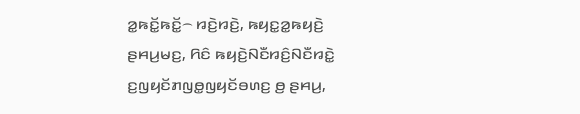ꤤ꤭ꤒꤢꤩ꤭ꤒꤢꤩ꤭꤮ ꤙꤢꤧ꤬ꤙꤢꤧ꤬, ꤒꤟꤢ꤭ꤤ꤭ꤒꤟꤢꤧ꤬ ꤔꤌꤣ꤬ꤗꤢ꤬, ꤖꤢꤨ ꤒꤟꤢꤧ꤬ꤡꤢꤪꤙꤢꤨ꤬ꤡꤢꤪꤙꤢꤧ꤭ ꤢ꤬ꤜꤟꤢꤩꤊꤜꤥ꤭ꤜꤟꤢꤩꤋꤛꤢ꤬ ꤥ꤬ ꤔꤌꤣ꤬,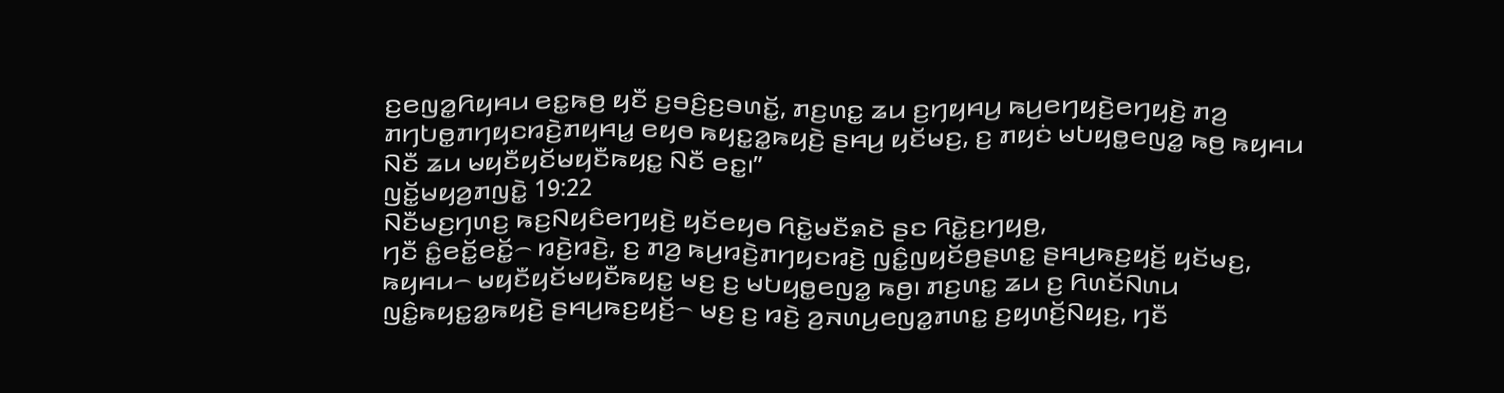ꤢ꤬ꤕꤜꤤ꤭ꤖꤟꤌꤣ ꤕꤢ꤭ꤒꤥ꤬ ꤟꤢꤪ ꤢ꤬ꤋꤢꤨ꤬ꤢ꤬ꤋꤛꤢꤩ꤭, ꤊꤢ꤬ꤛꤢ꤭ ꤘꤣ ꤢ꤬ꤚꤟꤌꤣ꤬ ꤒꤣ꤬ꤕꤚꤟꤢꤧ꤬ꤕꤚꤟꤢꤧ꤬ ꤊꤤ꤬ ꤊꤚꤝꤥ꤭ꤊꤚꤟꤢꤙꤢꤧ꤬ꤊꤟꤌꤣ꤭ ꤕꤟꤥ ꤒꤟꤢ꤭ꤤ꤭ꤒꤟꤢꤧ꤬ ꤔꤌꤣ꤬ ꤟꤢꤩꤗꤢ꤬, ꤢ꤬ ꤊꤟꤢꤦ ꤗꤝꤟꤥ꤭ꤕꤜꤤ꤭ ꤒꤥ꤬ ꤒꤟꤌꤣ ꤡꤢꤪ ꤘꤣ ꤗꤟꤢꤪꤟꤢꤩꤗꤟꤢꤪꤒꤟꤢ꤭ ꤡꤢꤪ ꤕꤢ꤭꤯”
ꤜꤢꤩ꤭ꤗꤟꤤ꤬ꤊꤜꤢꤧ꤭ 19:22
ꤡꤢꤪꤗꤢ꤬ꤚꤛꤢ꤬ ꤒꤢ꤬ꤡꤟꤢꤨꤕꤚꤟꤢꤧ꤬ ꤟꤢꤩꤕꤟꤥ ꤖꤢꤧ꤭ꤗꤢꤪꤎꤢꤧ ꤔꤢ ꤖꤢꤧ꤭ꤢ꤬ꤚꤟꤥ꤬,
ꤚꤢꤪ ꤢꤨ꤭ꤕꤢꤩ꤭ꤕꤢꤩ꤭꤮ ꤙꤢꤧ꤬ꤙꤢꤧ꤬, ꤢ꤬ ꤊꤤ꤬ ꤒꤣ꤬ꤙꤢꤧ꤬ꤊꤚꤟꤢꤙꤢꤧ꤬ ꤜꤢꤨ꤭ꤜꤟꤢꤩꤥ꤬ꤔꤛꤢ꤭ ꤔꤌꤣ꤬ꤒꤢ꤬ꤟꤢꤩ꤬ ꤟꤢꤩꤗꤢ꤬, ꤒꤟꤌꤣ꤮ ꤗꤟꤢꤪꤟꤢꤩꤗꤟꤢꤪꤒꤟꤢ꤭ ꤗꤢ꤬ ꤢ꤬ ꤗꤝꤟꤥ꤭ꤕꤜꤤ꤭ ꤒꤥ꤬꤯ ꤊꤢ꤬ꤛꤢ꤭ ꤘꤣ ꤢ꤬ ꤖꤛꤢꤩꤡꤛꤣ ꤜꤢꤨ꤭ꤒꤟꤢ꤭ꤤ꤭ꤒꤟꤢꤧ꤬ ꤔꤌꤣ꤬ꤒꤢ꤬ꤟꤢꤩ꤬꤮ ꤗꤢ꤬ ꤢ꤬ ꤙꤢꤧ꤬ ꤤ꤬ꤏꤛꤣ꤬ꤕꤜꤤ꤭ꤊꤛꤢ꤭ ꤢ꤬ꤟꤛꤢꤩ꤬ꤡꤟꤢ꤬, ꤚꤢꤪ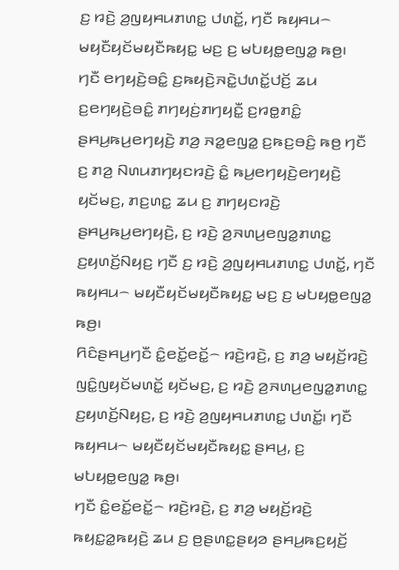ꤢ꤬ ꤙꤢꤧ꤬ ꤤ꤬ꤜꤟꤌꤣꤊꤛꤢ꤭ ꤓꤛꤢꤩ꤭, ꤚꤢꤪ ꤒꤟꤌꤣ꤮ ꤗꤟꤢꤪꤟꤢꤩꤗꤟꤢꤪꤒꤟꤢ꤭ ꤗꤢ꤬ ꤢ꤬ ꤗꤝꤟꤥ꤭ꤕꤜꤤ꤭ ꤒꤥ꤬꤯
ꤚꤢꤪ ꤕꤚꤟꤢꤧ꤬ꤋꤢꤨ꤭ ꤢ꤬ꤒꤟꤢꤧ꤬ꤏꤢꤧ꤭ꤓꤛꤢꤩ꤭ꤓꤢꤩ꤬ ꤘꤣ ꤢ꤬ꤕꤚꤟꤢꤧ꤬ꤋꤢꤨ꤭ ꤊꤚꤟꤢꤦ꤬ꤊꤚꤟꤢꤪ꤭ ꤢ꤬ꤙꤥ꤭ꤊꤢꤨ꤭ ꤔꤌꤣ꤬ꤒꤣ꤬ꤕꤚꤟꤢꤧ꤬ ꤊꤤ꤬ ꤏꤤ꤭ꤕꤜꤤ꤭ ꤢ꤬ꤒꤢ꤬ꤋꤢꤨ꤬ ꤒꤥ꤬ ꤚꤢꤪ ꤢ꤬ ꤊꤤ꤬ ꤡꤛꤣꤊꤚꤟꤢꤙꤢꤧ꤬ ꤢꤨ꤭ ꤒꤣ꤬ꤕꤚꤟꤢꤧ꤬ꤕꤚꤟꤢꤧ꤬ ꤟꤢꤩꤗꤢ꤬, ꤊꤢ꤬ꤛꤢ꤭ ꤘꤣ ꤢ꤬ ꤊꤚꤟꤢꤙꤢꤧ꤬ ꤔꤌꤣ꤬ꤒꤣ꤬ꤕꤚꤟꤢꤧ꤬, ꤢ꤬ ꤙꤢꤧ꤬ ꤤ꤬ꤏꤛꤣ꤬ꤕꤜꤤ꤭ꤊꤛꤢ꤭ ꤢ꤬ꤟꤛꤢꤩ꤬ꤡꤟꤢ꤬ ꤚꤢꤪ ꤢ꤬ ꤙꤢꤧ꤬ ꤤ꤬ꤜꤟꤌꤣꤊꤛꤢ꤭ ꤓꤛꤢꤩ꤭, ꤚꤢꤪ ꤒꤟꤌꤣ꤮ ꤗꤟꤢꤪꤟꤢꤩꤗꤟꤢꤪꤒꤟꤢ꤭ ꤗꤢ꤬ ꤢ꤬ ꤗꤝꤟꤥ꤭ꤕꤜꤤ꤭ ꤒꤥ꤬꤯
ꤖꤢꤨꤔꤌꤣ꤬ꤚꤢꤪ ꤢꤨ꤭ꤕꤢꤩ꤭ꤕꤢꤩ꤭꤮ ꤙꤢꤧ꤬ꤙꤢꤧ꤬, ꤢ꤬ ꤊꤤ꤬ ꤗꤟꤢꤩ꤬ꤙꤢꤧ꤬ ꤜꤢꤨ꤭ꤜꤟꤢꤩꤗꤛꤢꤩ꤭ ꤟꤢꤩꤗꤢ꤬, ꤢ꤬ ꤙꤢꤧ꤬ ꤤ꤬ꤏꤛꤣ꤬ꤕꤜꤤ꤭ꤊꤛꤢ꤭ ꤢ꤬ꤟꤛꤢꤩ꤬ꤡꤟꤢ꤬, ꤢ꤬ ꤙꤢꤧ꤬ ꤤ꤬ꤜꤟꤌꤣꤊꤛꤢ꤭ ꤓꤛꤢꤩ꤭꤯ ꤚꤢꤪ ꤒꤟꤌꤣ꤮ ꤗꤟꤢꤪꤟꤢꤩꤗꤟꤢꤪꤒꤟꤢ꤭ ꤔꤌꤣ꤬, ꤢ꤬ ꤗꤝꤟꤥ꤭ꤕꤜꤤ꤭ ꤒꤥ꤬꤯
ꤚꤢꤪ ꤢꤨ꤭ꤕꤢꤩ꤭ꤕꤢꤩ꤭꤮ ꤙꤢꤧ꤬ꤙꤢꤧ꤬, ꤢ꤬ ꤊꤤ꤬ ꤗꤟꤢꤩ꤬ꤙꤢꤧ꤬ ꤒꤟꤢ꤭ꤤ꤭ꤒꤟꤢꤧ꤬ ꤘꤣ ꤢ꤬ ꤥ꤬ꤔꤛꤢ꤭ꤔꤟꤤ ꤔꤌꤣ꤬ꤒꤢ꤬ꤟꤢꤩ꤬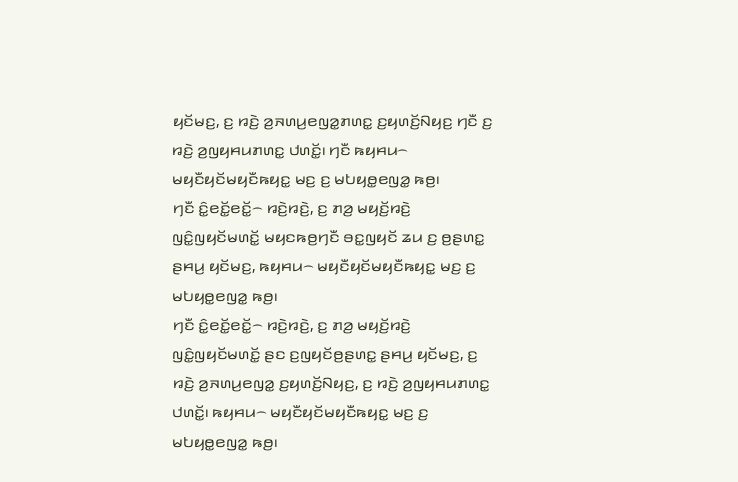ꤟꤢꤩꤗꤢ꤬, ꤢ꤬ ꤙꤢꤧ꤬ ꤤ꤬ꤏꤛꤣ꤬ꤕꤜꤤ꤭ꤊꤛꤢ꤭ ꤢ꤬ꤟꤛꤢꤩ꤬ꤡꤟꤢ꤬ ꤚꤢꤪ ꤢ꤬ ꤙꤢꤧ꤬ ꤤ꤬ꤜꤟꤌꤣꤊꤛꤢ꤭ ꤓꤛꤢꤩ꤭꤯ ꤚꤢꤪ ꤒꤟꤌꤣ꤮ ꤗꤟꤢꤪꤟꤢꤩꤗꤟꤢꤪꤒꤟꤢ꤭ ꤗꤢ꤬ ꤢ꤬ ꤗꤝꤟꤥ꤭ꤕꤜꤤ꤭ ꤒꤥ꤬꤯
ꤚꤢꤪ ꤢꤨ꤭ꤕꤢꤩ꤭ꤕꤢꤩ꤭꤮ ꤙꤢꤧ꤬ꤙꤢꤧ꤬, ꤢ꤬ ꤊꤤ꤬ ꤗꤟꤢꤩ꤬ꤙꤢꤧ꤬ ꤜꤢꤨ꤭ꤜꤟꤢꤩꤗꤛꤢꤩ꤭ ꤗꤟꤢꤒꤥ꤬ꤚꤢꤪ ꤋꤢ꤭ꤜꤟꤢꤩ ꤘꤣ ꤢ꤬ ꤥ꤬ꤔꤛꤢ꤭ ꤔꤌꤣ꤬ ꤟꤢꤩꤗꤢ꤬, ꤒꤟꤌꤣ꤮ ꤗꤟꤢꤪꤟꤢꤩꤗꤟꤢꤪꤒꤟꤢ꤭ ꤗꤢ꤬ ꤢ꤬ ꤗꤝꤟꤥ꤭ꤕꤜꤤ꤭ ꤒꤥ꤬꤯
ꤚꤢꤪ ꤢꤨ꤭ꤕꤢꤩ꤭ꤕꤢꤩ꤭꤮ ꤙꤢꤧ꤬ꤙꤢꤧ꤬, ꤢ꤬ ꤊꤤ꤬ ꤗꤟꤢꤩ꤬ꤙꤢꤧ꤬ ꤜꤢꤨ꤭ꤜꤟꤢꤩꤗꤛꤢꤩ꤭ ꤔꤢ ꤢ꤬ꤜꤟꤢꤩꤥ꤬ꤔꤛꤢ꤭ ꤔꤌꤣ꤬ ꤟꤢꤩꤗꤢ꤬, ꤢ꤬ ꤙꤢꤧ꤬ ꤤ꤬ꤏꤛꤣ꤬ꤕꤜꤤ꤭ ꤢ꤬ꤟꤛꤢꤩ꤬ꤡꤟꤢ꤬, ꤢ꤬ ꤙꤢꤧ꤬ ꤤ꤬ꤜꤟꤌꤣꤊꤛꤢ꤭ ꤓꤛꤢꤩ꤭꤯ ꤒꤟꤌꤣ꤮ ꤗꤟꤢꤪꤟꤢꤩꤗꤟꤢꤪꤒꤟꤢ꤭ ꤗꤢ꤬ ꤢ꤬ ꤗꤝꤟꤥ꤭ꤕꤜꤤ꤭ ꤒꤥ꤬꤯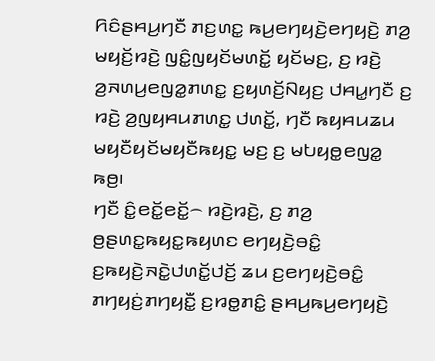ꤖꤢꤨꤔꤌꤣ꤬ꤚꤢꤪ ꤊꤢ꤬ꤛꤢ꤭ ꤒꤣ꤬ꤕꤚꤟꤢꤧ꤬ꤕꤚꤟꤢꤧ꤬ ꤊꤤ꤬ ꤗꤟꤢꤩ꤬ꤙꤢꤧ꤬ ꤜꤢꤨ꤭ꤜꤟꤢꤩꤗꤛꤢꤩ꤭ ꤟꤢꤩꤗꤢ꤬, ꤢ꤬ ꤙꤢꤧ꤬ ꤤ꤬ꤏꤛꤣ꤬ꤕꤜꤤ꤭ꤊꤛꤢ꤭ ꤢ꤬ꤟꤛꤢꤩ꤬ꤡꤟꤢ꤬ ꤓꤌꤣ꤭ꤚꤢꤪ ꤢ꤬ ꤙꤢꤧ꤬ ꤤ꤬ꤜꤟꤌꤣꤊꤛꤢ꤭ ꤓꤛꤢꤩ꤭, ꤚꤢꤪ ꤒꤟꤌꤣꤘꤣ ꤗꤟꤢꤪꤟꤢꤩꤗꤟꤢꤪꤒꤟꤢ꤭ ꤗꤢ꤬ ꤢ꤬ ꤗꤝꤟꤥ꤭ꤕꤜꤤ꤭ ꤒꤥ꤬꤯
ꤚꤢꤪ ꤢꤨ꤭ꤕꤢꤩ꤭ꤕꤢꤩ꤭꤮ ꤙꤢꤧ꤬ꤙꤢꤧ꤬, ꤢ꤬ ꤊꤤ꤬ ꤥ꤬ꤔꤛꤢ꤭ꤒꤟꤢ꤭ꤒꤟꤛꤢ ꤕꤚꤟꤢꤧ꤬ꤋꤢꤨ꤭ ꤢ꤬ꤒꤟꤢꤧ꤬ꤏꤢꤧ꤭ꤓꤛꤢꤩ꤭ꤓꤢꤩ꤬ ꤘꤣ ꤢ꤬ꤕꤚꤟꤢꤧ꤬ꤋꤢꤨ꤭ ꤊꤚꤟꤢꤦ꤬ꤊꤚꤟꤢꤪ꤭ ꤢ꤬ꤙꤥ꤭ꤊꤢꤨ꤭ ꤔꤌꤣ꤬ꤒꤣ꤬ꤕꤚꤟꤢꤧ꤬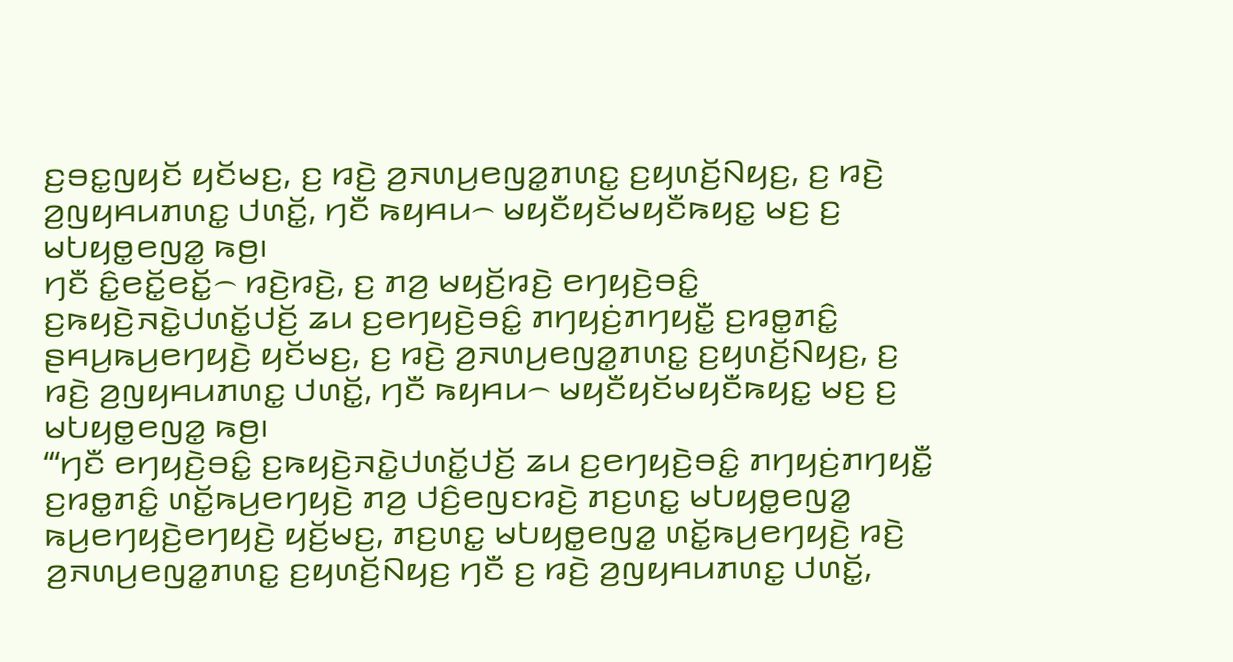ꤢ꤬ꤋꤢ꤭ꤜꤟꤢꤩ ꤟꤢꤩꤗꤢ꤬, ꤢ꤬ ꤙꤢꤧ꤬ ꤤ꤬ꤏꤛꤣ꤬ꤕꤜꤤ꤭ꤊꤛꤢ꤭ ꤢ꤬ꤟꤛꤢꤩ꤬ꤡꤟꤢ꤬, ꤢ꤬ ꤙꤢꤧ꤬ ꤤ꤬ꤜꤟꤌꤣꤊꤛꤢ꤭ ꤓꤛꤢꤩ꤭, ꤚꤢꤪ ꤒꤟꤌꤣ꤮ ꤗꤟꤢꤪꤟꤢꤩꤗꤟꤢꤪꤒꤟꤢ꤭ ꤗꤢ꤬ ꤢ꤬ ꤗꤝꤟꤥ꤭ꤕꤜꤤ꤭ ꤒꤥ꤬꤯
ꤚꤢꤪ ꤢꤨ꤭ꤕꤢꤩ꤭ꤕꤢꤩ꤭꤮ ꤙꤢꤧ꤬ꤙꤢꤧ꤬, ꤢ꤬ ꤊꤤ꤬ ꤗꤟꤢꤩ꤬ꤙꤢꤧ꤬ ꤕꤚꤟꤢꤧ꤬ꤋꤢꤨ꤭ ꤢ꤬ꤒꤟꤢꤧ꤬ꤏꤢꤧ꤭ꤓꤛꤢꤩ꤭ꤓꤢꤩ꤬ ꤘꤣ ꤢ꤬ꤕꤚꤟꤢꤧ꤬ꤋꤢꤨ꤭ ꤊꤚꤟꤢꤦ꤬ꤊꤚꤟꤢꤪ꤭ ꤢ꤬ꤙꤥ꤭ꤊꤢꤨ꤭ ꤔꤌꤣ꤬ꤒꤣ꤬ꤕꤚꤟꤢꤧ꤬ ꤟꤢꤩꤗꤢ꤬, ꤢ꤬ ꤙꤢꤧ꤬ ꤤ꤬ꤏꤛꤣ꤬ꤕꤜꤤ꤭ꤊꤛꤢ꤭ ꤢ꤬ꤟꤛꤢꤩ꤬ꤡꤟꤢ꤬, ꤢ꤬ ꤙꤢꤧ꤬ ꤤ꤬ꤜꤟꤌꤣꤊꤛꤢ꤭ ꤓꤛꤢꤩ꤭, ꤚꤢꤪ ꤒꤟꤌꤣ꤮ ꤗꤟꤢꤪꤟꤢꤩꤗꤟꤢꤪꤒꤟꤢ꤭ ꤗꤢ꤬ ꤢ꤬ ꤗꤝꤟꤥ꤭ꤕꤜꤤ꤭ ꤒꤥ꤬꤯
“‘ꤚꤢꤪ ꤕꤚꤟꤢꤧ꤬ꤋꤢꤨ꤭ ꤢ꤬ꤒꤟꤢꤧ꤬ꤏꤢꤧ꤭ꤓꤛꤢꤩ꤭ꤓꤢꤩ꤬ ꤘꤣ ꤢ꤬ꤕꤚꤟꤢꤧ꤬ꤋꤢꤨ꤭ ꤊꤚꤟꤢꤦ꤬ꤊꤚꤟꤢꤪ꤭ ꤢ꤬ꤙꤥ꤭ꤊꤢꤨ꤭ ꤛꤢꤩ꤭ꤒꤣ꤬ꤕꤚꤟꤢꤧ꤬ ꤊꤤ꤬ ꤓꤢꤨ꤬ꤕꤜꤢꤙꤢꤧ꤬ ꤊꤢ꤬ꤛꤢ꤭ ꤗꤝꤟꤥ꤭ꤕꤜꤤ꤭ ꤒꤣ꤬ꤕꤚꤟꤢꤧ꤬ꤕꤚꤟꤢꤧ꤬ ꤟꤢꤩ꤬ꤗꤢ꤬, ꤊꤢ꤬ꤛꤢ꤭ ꤗꤝꤟꤥ꤭ꤕꤜꤤ꤭ ꤛꤢꤩ꤭ꤒꤣ꤬ꤕꤚꤟꤢꤧ꤬ ꤙꤢꤧ꤬ ꤤ꤬ꤏꤛꤣ꤬ꤕꤜꤤ꤭ꤊꤛꤢ꤭ ꤢ꤬ꤟꤛꤢꤩ꤬ꤡꤟꤢ꤬ ꤚꤢꤪ ꤢ꤬ ꤙꤢꤧ꤬ ꤤ꤬ꤜꤟꤌꤣꤊꤛꤢ꤭ ꤓꤛꤢꤩ꤭,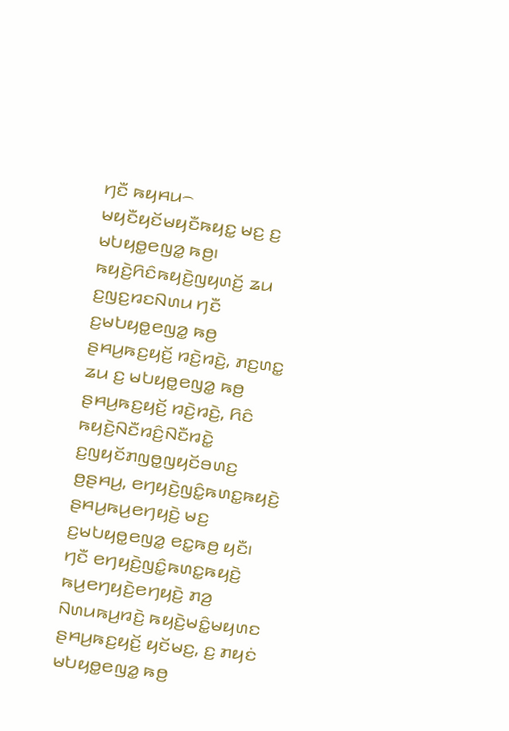ꤚꤢꤪ ꤒꤟꤌꤣ꤮ ꤗꤟꤢꤪꤟꤢꤩꤗꤟꤢꤪꤒꤟꤢ꤭ ꤗꤢ꤬ ꤢ꤬ ꤗꤝꤟꤥ꤭ꤕꤜꤤ꤭ ꤒꤥ꤬꤯
ꤒꤟꤢꤧ꤬ꤖꤢꤨꤒꤟꤢꤧ꤬ꤜꤟꤛꤢꤩ꤬ ꤘꤣ ꤢ꤬ꤜꤢ꤬ꤙꤢꤡꤛꤣ ꤚꤢꤪ ꤢ꤬ꤗꤝꤟꤥ꤭ꤕꤜꤤ꤭ ꤒꤥ꤬ ꤔꤌꤣ꤬ꤒꤢ꤬ꤟꤢꤩ꤬ ꤙꤢꤧ꤬ꤙꤢꤧ꤬, ꤊꤢ꤬ꤛꤢ꤭ ꤘꤣ ꤢ꤬ ꤗꤝꤟꤥ꤭ꤕꤜꤤ꤭ ꤒꤥ꤬ ꤔꤌꤣ꤬ꤒꤢ꤬ꤟꤢꤩ꤬ ꤙꤢꤧ꤬ꤙꤢꤧ꤬, ꤖꤢꤨ ꤒꤟꤢꤧ꤬ꤡꤢꤪꤙꤢꤨ꤬ꤡꤢꤪꤙꤢꤧ꤭ ꤢ꤬ꤜꤟꤢꤩꤊꤜꤥ꤭ꤜꤟꤢꤩꤋꤛꤢ꤬ ꤥ꤬ꤔꤌꤣ꤬, ꤕꤚꤟꤢꤧ꤬ꤜꤢꤨ꤭ꤒꤛꤢ꤭ꤒꤟꤢꤧ꤬ ꤔꤌꤣ꤬ꤒꤣ꤬ꤕꤚꤟꤢꤧ꤬ ꤗꤢ꤬ ꤢ꤬ꤗꤝꤟꤥ꤭ꤕꤜꤤ꤭ ꤕꤢ꤭ꤒꤥ꤬ ꤟꤢꤪ꤯
ꤚꤢꤪ ꤕꤚꤟꤢꤧ꤬ꤜꤢꤨ꤭ꤒꤛꤢ꤭ꤒꤟꤢꤧ꤬ ꤒꤣ꤬ꤕꤚꤟꤢꤧ꤬ꤕꤚꤟꤢꤧ꤬ ꤊꤤ꤬ ꤡꤛꤣꤒꤣ꤬ꤙꤢꤧ꤬ ꤒꤟꤢꤧ꤬ꤗꤢꤨ꤭ꤗꤟꤛꤢ ꤔꤌꤣ꤬ꤒꤢ꤬ꤟꤢꤩ꤬ ꤟꤢꤩꤗꤢ꤬, ꤢ꤬ ꤊꤟꤢꤦ ꤗꤝꤟꤥ꤭ꤕꤜꤤ꤭ ꤒꤥ꤬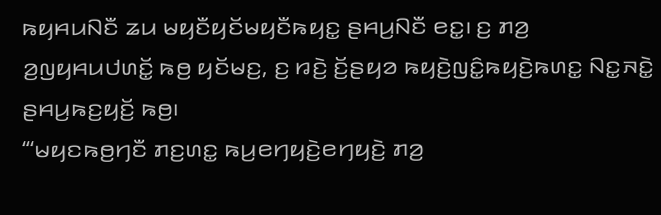ꤒꤟꤌꤣꤡꤢꤪ ꤘꤣ ꤗꤟꤢꤪꤟꤢꤩꤗꤟꤢꤪꤒꤟꤢ꤭ ꤔꤌꤣ꤬ꤡꤢꤪ ꤕꤢ꤭꤯ ꤢ꤬ ꤊꤤ꤬ ꤤ꤬ꤜꤟꤌꤣꤓꤛꤢꤩ꤭ ꤒꤥ꤬ ꤟꤢꤩꤗꤢ꤬, ꤢ꤬ ꤙꤢꤧ꤬ ꤢꤩ꤬ꤔꤟꤤ ꤒꤟꤢꤧ꤬ꤜꤢꤨ꤭ꤒꤟꤢꤧ꤬ꤒꤛꤢ꤭ ꤡꤢ꤭ꤏꤢꤧ꤭ ꤔꤌꤣ꤬ꤒꤢ꤬ꤟꤢꤩ꤬ ꤒꤥ꤬꤯
“‘ꤗꤟꤢꤒꤥ꤬ꤚꤢꤪ ꤊꤢ꤬ꤛꤢ꤭ ꤒꤣ꤬ꤕꤚꤟꤢꤧ꤬ꤕꤚꤟꤢꤧ꤬ ꤊꤤ꤬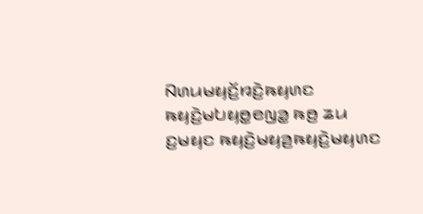ꤡꤛꤣꤗꤟꤢꤩ꤬ꤙꤢꤧ꤬ꤒꤟꤛꤢ ꤒꤟꤢꤧ꤬ꤗꤝꤟꤥ꤭ꤕꤜꤤ꤭ ꤒꤥ꤬ ꤘꤣ ꤢ꤬ꤗꤟꤢ ꤒꤟꤢꤧ꤬ꤗꤟꤤ꤬ꤒꤟꤢꤧ꤬ꤗꤟꤛꤢ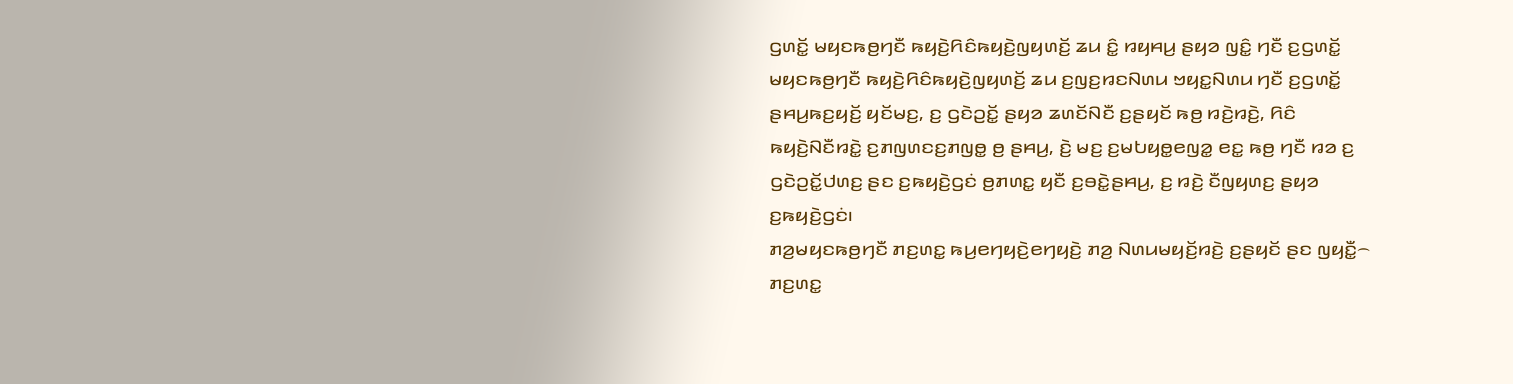ꤞꤛꤢꤩ꤭ ꤗꤟꤢꤒꤥ꤬ꤚꤢꤪ ꤒꤟꤢꤧ꤬ꤖꤢꤨꤒꤟꤢꤧ꤬ꤜꤟꤛꤢꤩ꤬ ꤘꤣ ꤢꤨ꤭ ꤙꤟꤌꤣ꤬ ꤔꤟꤤ ꤜꤢꤨ꤭ ꤚꤢꤪ ꤢ꤬ꤞꤛꤢꤩ꤭ ꤗꤟꤢꤒꤥ꤬ꤚꤢꤪ ꤒꤟꤢꤧ꤬ꤖꤢꤨꤒꤟꤢꤧ꤬ꤜꤟꤛꤢꤩ꤬ ꤘꤣ ꤢ꤬ꤜꤢ꤬ꤙꤢꤡꤛꤣ ꤠꤟꤢ꤭ꤡꤛꤣ ꤚꤢꤪ ꤢ꤬ꤞꤛꤢꤩ꤭ ꤔꤌꤣ꤬ꤒꤢ꤬ꤟꤢꤩ꤬ ꤟꤢꤩꤗꤢ꤬, ꤢ꤬ ꤞꤢꤧꤑꤢꤩ꤭ ꤔꤟꤤ ꤘꤛꤢꤩꤡꤢꤪ ꤢ꤬ꤔꤟꤢꤩ ꤒꤥ꤬ ꤙꤢꤧ꤬ꤙꤢꤧ꤬, ꤖꤢꤨ ꤒꤟꤢꤧ꤬ꤡꤢꤪꤙꤢꤧ꤭ ꤢ꤬ꤊꤜꤛꤢꤢ꤬ꤊꤜꤥ꤭ ꤥ꤬ ꤔꤌꤣ꤬, ꤢꤧ꤬ ꤗꤢ꤬ ꤢ꤬ꤗꤝꤟꤥ꤭ꤕꤜꤤ꤭ ꤕꤢ꤭ ꤒꤥ꤬ ꤚꤢꤪ ꤙꤤ ꤢ꤬ ꤞꤢꤧꤑꤢꤩ꤭ꤓꤛꤢ꤬ ꤔꤢ ꤢ꤬ꤒꤟꤢꤧ꤬ꤞꤢꤦ ꤥ꤬ꤊꤛꤢ꤭ ꤟꤢꤪ ꤢ꤬ꤋꤢꤧ꤭ꤔꤌꤣ꤬, ꤢ꤬ ꤙꤢꤧ꤬ ꤢꤪꤜꤟꤛꤢ꤬ ꤔꤟꤤ ꤢ꤬ꤒꤟꤢꤧ꤬ꤞꤢꤦ꤯
ꤊꤤ꤬ꤗꤟꤢꤒꤥ꤬ꤚꤢꤪ ꤊꤢ꤬ꤛꤢ꤭ ꤒꤣ꤬ꤕꤚꤟꤢꤧ꤬ꤕꤚꤟꤢꤧ꤬ ꤊꤤ꤬ ꤡꤛꤣꤗꤟꤢꤩ꤬ꤙꤢꤧ꤬ ꤢ꤬ꤔꤟꤢꤩ ꤔꤢ ꤜꤟꤢꤪ꤭꤮ ꤊꤢ꤬ꤛꤢ꤭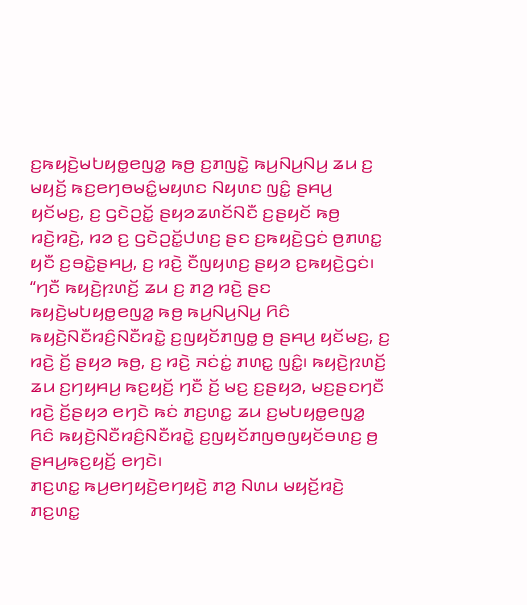ꤢ꤬ꤒꤟꤢꤧ꤬ꤗꤝꤟꤥ꤭ꤕꤜꤤ꤭ ꤒꤥ꤬ ꤢ꤬ꤊꤜꤢꤧ꤭ ꤒꤣ꤬ꤡꤣ꤬ꤡꤣ꤬ ꤘꤣ ꤢ꤬ ꤗꤟꤢꤩ꤬ ꤒꤢ꤬ꤕꤚꤥꤗꤢꤨ꤭ꤗꤟꤛꤢ ꤡꤟꤛꤢ ꤜꤢꤨ꤭ ꤔꤌꤣ꤬ ꤟꤢꤩꤗꤢ꤬, ꤢ꤬ ꤞꤢꤧꤑꤢꤩ꤭ ꤔꤟꤤꤘꤛꤢꤩꤡꤢꤪ ꤢ꤬ꤔꤟꤢꤩ ꤒꤥ꤬ ꤙꤢꤧ꤬ꤙꤢꤧ꤬, ꤙꤤ ꤢ꤬ ꤞꤢꤧꤑꤢꤩ꤭ꤓꤛꤢ꤬ ꤔꤢ ꤢ꤬ꤒꤟꤢꤧ꤬ꤞꤢꤦ ꤥ꤬ꤊꤛꤢ꤭ ꤟꤢꤪ ꤢ꤬ꤋꤢꤧ꤭ꤔꤌꤣ꤬, ꤢ꤬ ꤙꤢꤧ꤬ ꤢꤪꤜꤟꤛꤢ꤬ ꤔꤟꤤ ꤢ꤬ꤒꤟꤢꤧ꤬ꤞꤢꤦ꤯
“ꤚꤢꤪ ꤒꤟꤢꤧ꤬ꤐꤛꤢꤩ꤬ ꤘꤣ ꤢ꤬ ꤊꤤ꤬ ꤙꤢꤧ꤬ ꤔꤢ ꤒꤟꤢꤧ꤬ꤗꤝꤟꤥ꤭ꤕꤜꤤ꤭ ꤒꤥ꤬ ꤒꤣ꤬ꤡꤣ꤬ꤡꤣ꤬ ꤖꤢꤨ ꤒꤟꤢꤧ꤬ꤡꤢꤪꤙꤢꤨ꤬ꤡꤢꤪꤙꤢꤧ꤭ ꤢ꤬ꤜꤟꤢꤩꤊꤜꤥ꤭ ꤥ꤬ ꤔꤌꤣ꤬ ꤟꤢꤩꤗꤢ꤬, ꤢ꤬ ꤙꤢꤧ꤬ ꤢꤩ꤬ ꤔꤟꤤ ꤒꤥ꤬, ꤢ꤬ ꤙꤢꤧ꤬ ꤏꤢꤦꤢꤦ꤭ ꤊꤛꤢ꤭ ꤜꤢꤨ꤭꤯ ꤒꤟꤢꤧ꤬ꤐꤛꤢꤩ꤬ ꤘꤣ ꤢ꤬ꤚꤟꤌꤣ꤬ ꤒꤢ꤬ꤟꤢꤩ꤬ ꤚꤢꤪ ꤢꤩ꤬ ꤗꤢ꤬ ꤢ꤬ꤔꤟꤤ, ꤗꤢ꤬ꤔꤢꤚꤢꤪ ꤙꤢꤧ꤬ ꤢꤩ꤬ꤔꤟꤤ ꤕꤚꤢꤧ ꤒꤢꤦ ꤊꤢ꤬ꤛꤢ꤭ ꤘꤣ ꤢ꤬ꤗꤝꤟꤥ꤭ꤕꤜꤤ꤭ ꤖꤢꤨ ꤒꤟꤢꤧ꤬ꤡꤢꤪꤙꤢꤨ꤬ꤡꤢꤪꤙꤢꤧ꤭ ꤢ꤬ꤜꤟꤢꤩꤊꤜꤥꤜꤟꤢꤩꤋꤛꤢ꤬ ꤥ꤬ ꤔꤌꤣ꤬ꤒꤢ꤬ꤟꤢꤩ꤬ ꤕꤚꤢꤧ꤯
ꤊꤢ꤬ꤛꤢ꤭ ꤒꤣ꤬ꤕꤚꤟꤢꤧ꤬ꤕꤚꤟꤢꤧ꤬ ꤊꤤ꤬ ꤡꤛꤣ ꤗꤟꤢꤩ꤬ꤙꤢꤧ꤬ ꤊꤢ꤬ꤛꤢ꤭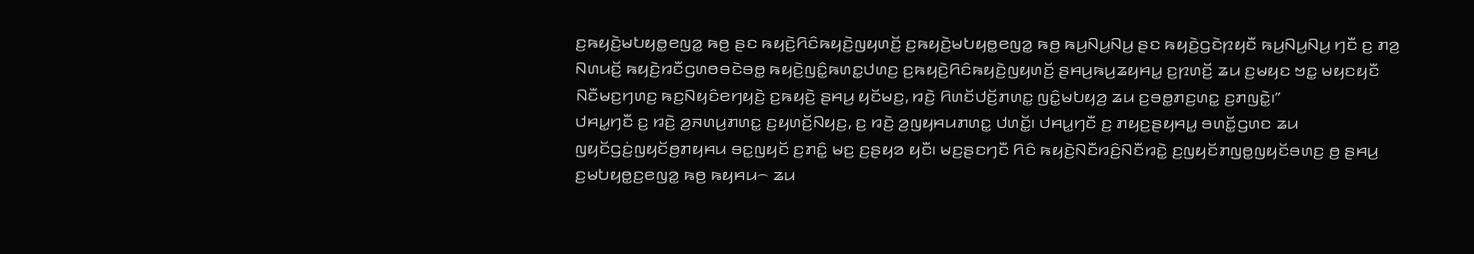ꤢ꤬ꤒꤟꤢꤧ꤬ꤗꤝꤟꤥ꤭ꤕꤜꤤ꤭ ꤒꤥ꤬ ꤔꤢ ꤒꤟꤢꤧ꤬ꤖꤢꤨꤒꤟꤢꤧ꤬ꤜꤟꤛꤢꤩ꤬ ꤢ꤬ꤒꤟꤢꤧ꤬ꤗꤝꤟꤥ꤭ꤕꤜꤤ꤭ ꤒꤥ꤬ ꤒꤣ꤬ꤡꤣ꤬ꤡꤣ꤬ ꤔꤢ ꤒꤟꤢꤧ꤬ꤞꤢꤧꤐꤟꤢꤪ ꤒꤣ꤬ꤡꤣ꤬ꤡꤣ꤬ ꤚꤢꤪ ꤢ꤬ ꤊꤤ꤬ ꤡꤛꤣꤢꤩ꤬ ꤒꤟꤢꤧ꤬ꤙꤢꤪꤞꤛꤥꤋꤢꤧꤋꤥ꤭ ꤒꤟꤢꤧ꤬ꤜꤢꤨ꤭ꤒꤛꤢ꤭ꤓꤛꤢ꤬ ꤢ꤬ꤒꤟꤢꤧ꤬ꤖꤢꤨꤒꤟꤢꤧ꤬ꤜꤟꤛꤢꤩ꤬ ꤔꤌꤣ꤬ꤒꤣ꤬ꤘꤟꤌꤣ꤭ ꤢ꤬ꤐꤛꤢꤩ꤬ ꤘꤣ ꤢ꤬ꤗꤟꤢ ꤠꤢ꤭ ꤗꤟꤢꤟꤢꤪ ꤡꤢꤪꤗꤢ꤬ꤚꤛꤢ꤬ ꤒꤢ꤬ꤡꤟꤢꤨꤕꤚꤟꤢꤧ꤬ ꤢ꤬ꤒꤟꤢꤧ꤬ ꤔꤌꤣ꤬ ꤟꤢꤩꤗꤢ꤬, ꤙꤢꤧ꤬ ꤖꤛꤢꤩꤓꤢꤩ꤬ꤊꤛꤢ꤭ ꤜꤢꤨ꤭ꤗꤝꤟꤤ꤬ ꤘꤣ ꤢ꤬ꤋꤥ꤭ꤊꤢ꤬ꤛꤢ꤭ ꤢ꤬ꤊꤜꤢꤧ꤭꤯”
ꤓꤌꤣ꤭ꤚꤢꤪ ꤢ꤬ ꤙꤢꤧ꤬ ꤤ꤬ꤏꤛꤣ꤬ꤊꤛꤢ꤭ ꤢ꤬ꤟꤛꤢꤩ꤬ꤡꤟꤢ꤬, ꤢ꤬ ꤙꤢꤧ꤬ ꤤ꤬ꤜꤟꤌꤣꤊꤛꤢ꤭ ꤓꤛꤢꤩ꤭꤯ ꤓꤌꤣ꤭ꤚꤢꤪ ꤢ꤬ ꤊꤟꤢ꤬ꤔꤟꤌꤣ꤭ ꤋꤛꤢꤩ꤭ꤞꤛꤢ ꤘꤣ ꤜꤟꤢꤩꤞꤢꤦ꤬ꤜꤟꤢꤩꤥ꤬ꤊꤟꤌꤣ ꤋꤢ꤭ꤜꤟꤢꤩ ꤢ꤬ꤊꤢꤨ꤭ ꤗꤢ꤬ ꤢ꤬ꤔꤟꤤ ꤟꤢꤪ꤯ ꤗꤢ꤬ꤔꤢꤚꤢꤪ ꤖꤢꤨ ꤒꤟꤢꤧ꤬ꤡꤢꤪꤙꤢꤨ꤬ꤡꤢꤪꤙꤢꤧ꤭ ꤢ꤬ꤜꤟꤢꤩꤊꤜꤥ꤭ꤜꤟꤢꤩꤋꤛꤢ꤬ ꤥ꤬ ꤔꤌꤣ꤬ ꤢ꤬ꤗꤝꤟꤥ꤭ꤢ꤬ꤕꤜꤤ꤭ ꤒꤥ꤬ ꤒꤟꤌꤣ꤮ ꤘꤣ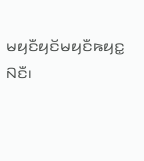ꤗꤟꤢꤪꤟꤢꤩꤗꤟꤢꤪꤒꤟꤢ꤭ ꤡꤢꤪ꤯